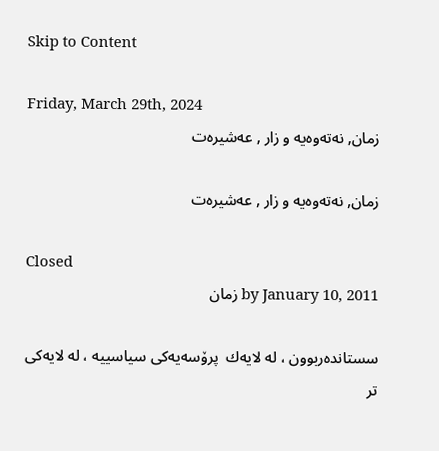Skip to Content

Friday, March 29th, 2024
زمان, نه‌ته‌وه‌یه‌ و زار , عه‌شیره‌ت

زمان, نه‌ته‌وه‌یه‌ و زار , عه‌شیره‌ت

Closed
by January 10, 2011 زمان

سستانده‌ربوون ، له‌ لایه‌ك  پرۆسه‌یه‌كی سیاسییه‌ ، له‌ لایه‌كی تر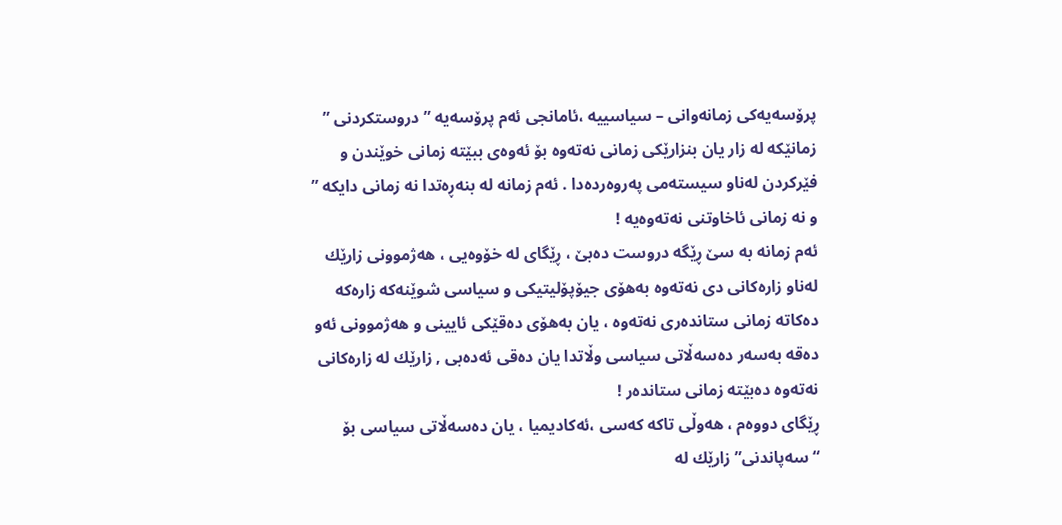پرۆسه‌یه‌كی زمانه‌وانی – سیاسییه‌ ،ئامانجی ئه‌م پرۆسه‌یه‌ ” دروستكردنی ” زمانێكه‌ له‌ زار یان بنزارێكی زمانی نه‌ته‌وه‌ بۆ ئه‌وه‌ی ببێته‌ زمانی خوێندن و فێركردن له‌ناو سیسته‌می په‌روه‌رده‌دا . ئه‌م زمانه‌ له‌ بنه‌ڕه‌تدا نه‌ زمانی دایكه‌ ” و نه‌ زمانی ئاخاوتنی نه‌ته‌وه‌یه‌ !
ئه‌م زمانه‌ به‌ سێ‌ ڕێگه‌ دروست ده‌بێ‌ ، ڕێگای له‌ خۆوه‌یی ، هه‌ژموونی زارێك له‌ناو زاره‌كانی دی نه‌ته‌وه‌ به‌هۆی جیۆپۆلیتیكی و سیاسی شوێنه‌كه‌ زاره‌كه‌ ده‌كاته‌ زمانی ستانده‌ری نه‌ته‌وه‌ ، یان به‌هۆی ده‌قێكی ئایینی و هه‌ژموونی ئه‌و ده‌قه‌ به‌سه‌ر ده‌سه‌ڵاتی سیاسی وڵاتدا یان ده‌قی ئه‌ده‌بی , زارێك له‌ زاره‌كانی نه‌ته‌وه‌ ده‌بێته‌ زمانی ستانده‌ر !
ڕێگای دووه‌م ، هه‌وڵی تاكه‌ كه‌سی ،ئه‌كادیمیا ، یان ده‌سه‌ڵاتی سیاسی بۆ “سه‌پاندنی” زارێك له‌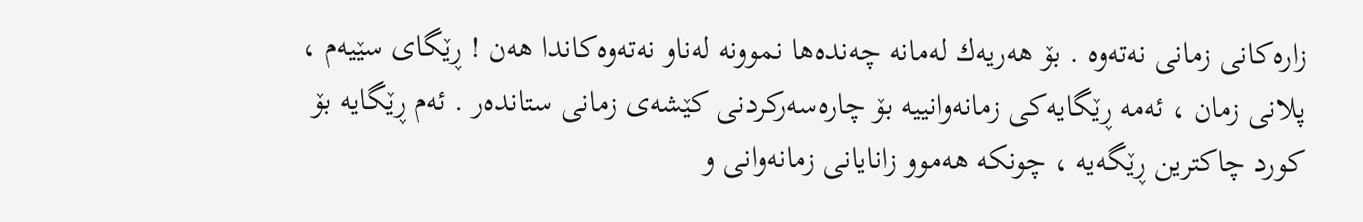زاره‌كانی زمانی نه‌ته‌وه‌ . بۆ هه‌ریه‌ك له‌مانه‌ چه‌نده‌ها نموونه‌ له‌ناو نه‌ته‌وه‌كاندا هه‌ن ! ڕێگای سێیه‌م ، پلانی زمان ، ئه‌مه‌ ڕێگایه‌كی زمانه‌وانییه‌ بۆ چاره‌سه‌ركردنی كێشه‌ی زمانی ستانده‌ر . ئه‌م ڕێگایه‌ بۆ كورد چاكترین ڕێگه‌یه‌ ، چونكه‌ هه‌موو زانایانی زمانه‌وانی و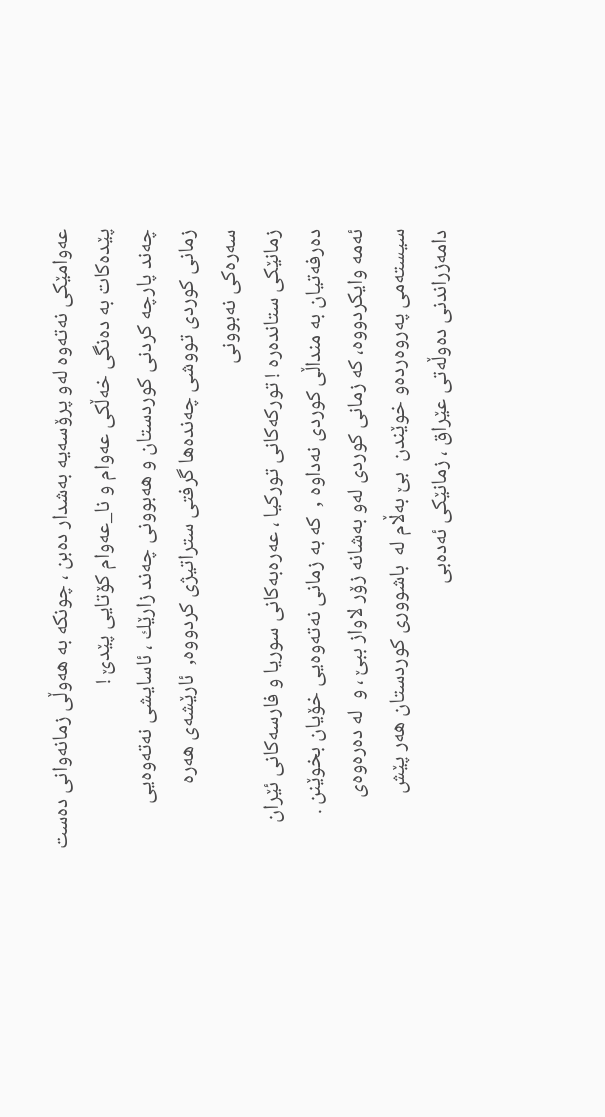عه‌وامێكی نه‌ته‌وه‌ له‌و پرۆسه‌یه‌ به‌شدار ده‌بن ، چونكه‌ به‌ هه‌وڵی زمانه‌وانی ده‌ست پێده‌كات به‌ ده‌نگی خه‌ڵكی عه‌وام و نا_عه‌وام كۆتایی پێدێ‌ !
چه‌ند پارچه‌ كردنی كوردستان و هه‌بوونی چه‌ند زارێك ، ئاسایشی نه‌ته‌وه‌یی زمانی كوردی تووشی چه‌نده‌ها گرفتی ستراتیژی كردووه‌,  ئارێشه‌ی هه‌ره‌ سه‌ره‌كی نه‌بوونی
زمانێكی ستانده‌ره‌ ! توركه‌كانی توركیا ، عه‌ره‌به‌كانی سوریا و فارسه‌كانی ئێران ده‌رفه‌تیان به‌ منداڵی كوردی نه‌داوه‌ ,  كه‌ به‌ زمانی نه‌ته‌وه‌یی خۆیان بخوێنن . ئه‌مه‌ وایكردووه‌، كه‌ زمانی كوردی له‌و به‌شانه‌ زۆر لاواز ببێ‌ ، و  له‌ ده‌ره‌وه‌ی سیسته‌می په‌روه‌رده‌و خوێندن  بێ به‌ڵام له‌  باشووری كوردستان هه‌ر پێش دامه‌زراندنی ده‌وڵه‌تی عێراق ، زمانێكی ئه‌ده‌بی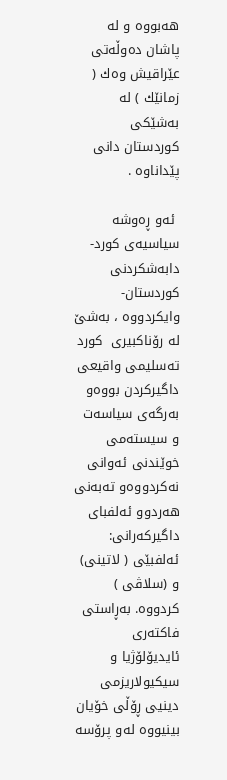هه‌بووه‌ و له‌ پاشان ده‌وڵه‌تی عێراقیش وه‌ك ( زمانێك ) له‌ به‌شێكی كوردستان دانی پێداناوه‌ .

 ئه‌و ڕه‌وشه‌ سیاسیه‌ی كورد- دابه‌شكردنی كوردستان- وایكردووه‌ ، به‌شێ له‌ رۆناكبیری  كورد ته‌سلیمی واقیعی داگیركردن بووه‌و به‌رگه‌ی سیاسه‌ت و سیسته‌می خوێندنی ئه‌وانی نه‌كردووه‌و ته‌به‌نی  هه‌ردوو ئه‌لفبای داگیركه‌رانی:
ئه‌لفبێی ( لاتینی) و (سلاڤی ) كردووه‌. به‌ڕاستی فاكته‌ری ئایدیۆلۆژیا و سیكیولاریزمی دینیی ڕۆڵی خۆیان بینیووه‌ له‌و پرۆسه‌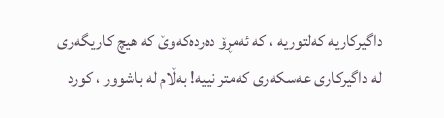داگیركاریه‌ كه‌لتوریه‌ ، كه‌ ئه‌مڕۆ ده‌رده‌كه‌وێ كه‌ هیچ كاریگه‌ری له‌ داگیركاری عه‌سكه‌ری كه‌متر نییه‌! به‌ڵام له‌ باشوور ، كورد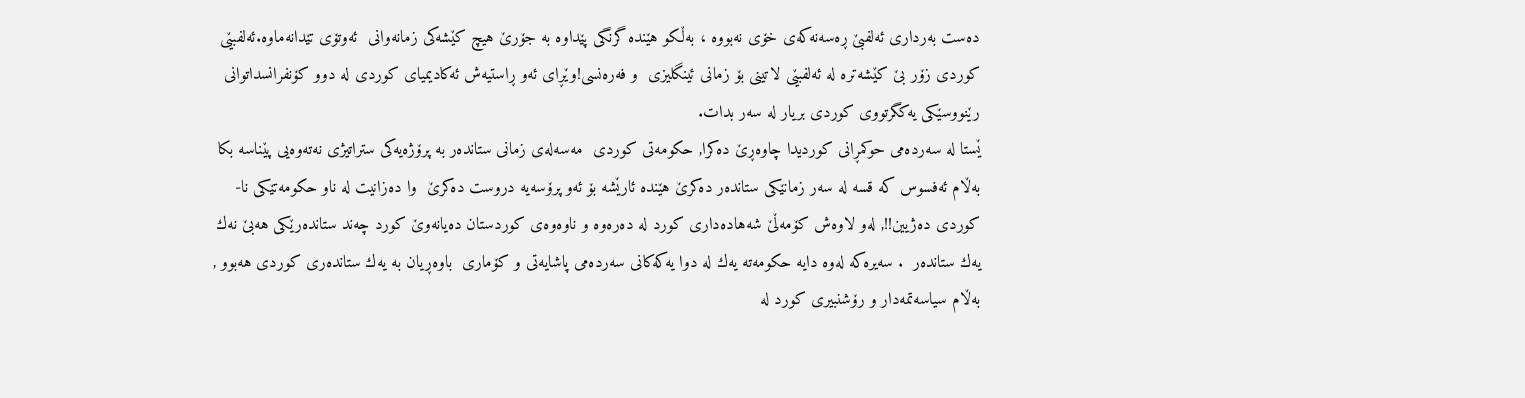ده‌ست به‌رداری ئه‌لفبێ‌ ڕه‌سه‌نه‌كه‌ی خۆی نه‌بووه‌ ، به‌ڵكو هێنده‌ گرنگی پێداوه‌ به‌ جۆرێ‌ هیچ كێشه‌كی زمانه‌وانی  ئه‌وتۆی تێدانه‌ماوه‌.ئه‌لفبێی كوردی زۆر بێ كێشه‌تره‌ له‌ ئه‌لفبێی لاتینی بۆ زمانی ئینگلیزی  و فه‌ره‌نسی!وێڕای ئه‌و ڕاستیه‌ش ئه‌كادیمیای كوردی له‌ دوو كۆنفرانسداتوانی رێنووسێكی یه‌كگرتووی كوردی بریار له‌ سه‌ر بدات.
ێستا له‌ سه‌رده‌می حوكمڕانی كوردیدا چاوه‌ڕێ ده‌كرا, حكومه‌تی كوردی  مه‌سه‌له‌ی زمانی ستانده‌ر به‌ پرۆژه‌یه‌كی ستراتیژی نه‌ته‌وه‌یی پێناسه‌ بكا به‌ڵام ئه‌فسوس كه‌ قسه‌ له‌ سه‌ر زمانێكی ستانده‌ر ده‌كرێ هێنده‌ ئارێشه‌ بۆ ئه‌و پرۆسه‌یه‌ دروست ده‌كرێ  وا ده‌زانیت له‌ ناو حكومه‌تێكی نا-كوردی ده‌ژیین!!, له‌و لاوه‌ش كۆمه‌ڵێ شه‌هاده‌داری كورد له‌ ده‌ره‌وه‌ و ناوه‌وه‌ی كوردستان ده‌یانه‌وێ كورد چه‌ند ستانده‌رێكی هه‌بێ نه‌ك یه‌ك ستانده‌ر  . سه‌یره‌كه‌ له‌وه‌ دایه‌ حكومه‌ته‌ یه‌ك له‌ دوا یه‌كه‌كانی سه‌رده‌می پاشایه‌تی و كۆماری  باوه‌ڕیان به‌ یه‌ك ستانده‌ری كوردی هه‌بوو , به‌ڵام سیاسه‌تمه‌دار و رۆشنبیری كورد له‌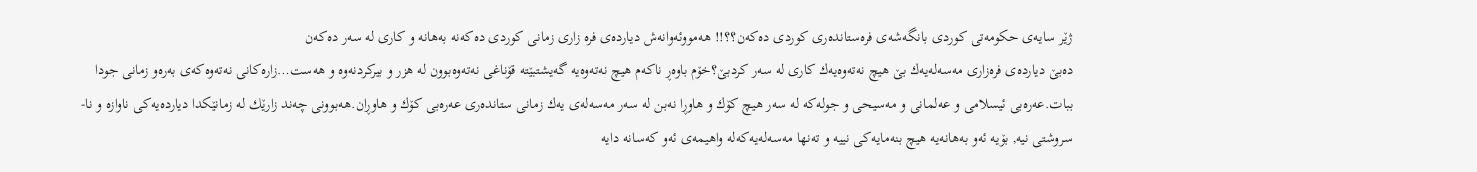ژێر سایه‌ی حكومه‌تی كوردی بانگه‌شه‌ی فره‌ستانده‌ری كوردی ده‌كه‌ن؟؟!! هه‌مووئه‌وانه‌ش دیارده‌ی فره‌ زاری زمانی كوردی ده‌كه‌نه‌ به‌هانه‌ و كاری له‌ سه‌ر ده‌كه‌ن
ده‌بێ دیارده‌ی فره‌زاری مه‌سه‌له‌یه‌ك بێ هیچ نه‌ته‌وه‌یه‌ك كاری له‌ سه‌ر كردبێ؟خۆم باوه‌ڕ ناكه‌م هیچ نه‌ته‌وه‌یه‌ گه‌یشتبێته‌ قۆناغی نه‌ته‌وه‌بوون له‌ هزر و بیركردنه‌وه‌ و هه‌ست…زاره‌كانی نه‌ته‌وه‌كه‌ی به‌ره‌و زمانی جودا ببات.عه‌ره‌بی ئیسلامی و عه‌لمانی و مه‌سیحی و جوله‌كه‌ له‌ سه‌ر هیچ كۆك و هاوڕا نه‌بن له‌ سه‌ر مه‌سه‌له‌ی یه‌ك زمانی ستانده‌ری عه‌ره‌بی كۆك و هاوڕان.هه‌بوونی چه‌ند زارێك له‌ زمانێكدا دیارده‌یه‌كی ناوازه‌ و نا-سروشتی نیه‌, بۆیه‌ ئه‌و به‌هانه‌یه‌ هیچ بنه‌مایه‌كی نییه‌ و ته‌نها مه‌سه‌له‌یه‌كه‌له‌ واهیمه‌ی ئه‌و كه‌سانه‌ دایه‌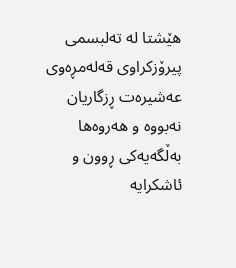هێشتا له‌ ته‌لبسمی پیرۆزكراوی قه‌له‌مڕه‌وی عه‌شیره‌ت ڕزگاریان نه‌بووه‌ و هه‌روه‌ها به‌ڵگه‌یه‌كی ڕوون و ئاشكرایه‌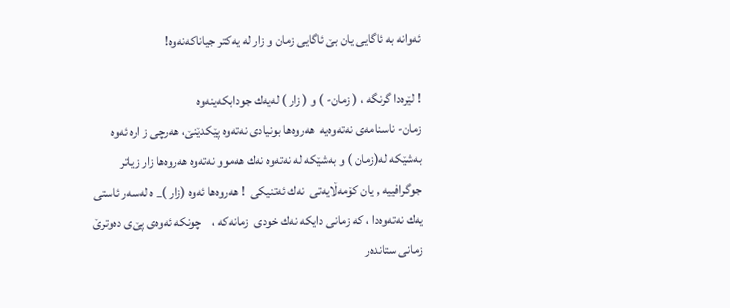ئه‌وانه‌ به‌ ئاگایی یان بێ ئاگایی زمان و زار له‌ یه‌كتر جیاناكه‌نه‌وه‌!

! لێره‌دا گرنگه‌ ، ( زمان- ) و ( زار ) له‌یه‌ك جودابكه‌ینه‌وه‌
زمان- ناسنامه‌ی نه‌ته‌وه‌یه‌  هه‌روه‌ها بونیادی نه‌ته‌وه‌ پێكدێنێ، هه‌رچی ز اره‌ ئه‌وه‌ به‌شێكه‌ له‌(زمان ) و به‌شێكه‌ له‌ نه‌ته‌وه‌ نه‌ك هه‌موو نه‌ته‌وه‌ هه‌روه‌ها زار زیاتر جوگرافییه‌ , یان كۆمه‌ڵایه‌تی  نه‌ك ئه‌تنیكی  ! هه‌روه‌ها ئه‌وه‌ (زار )_ ه‌ له‌سه‌ر ئاستی یه‌ك نه‌ته‌وه‌دا ، كه‌ زمانی دایكه‌ نه‌ك خودی  زمانه‌كه‌ ،    چونكه‌ ئه‌وه‌ی پێ‌ی ده‌وترێ‌ زمانی ستانده‌ر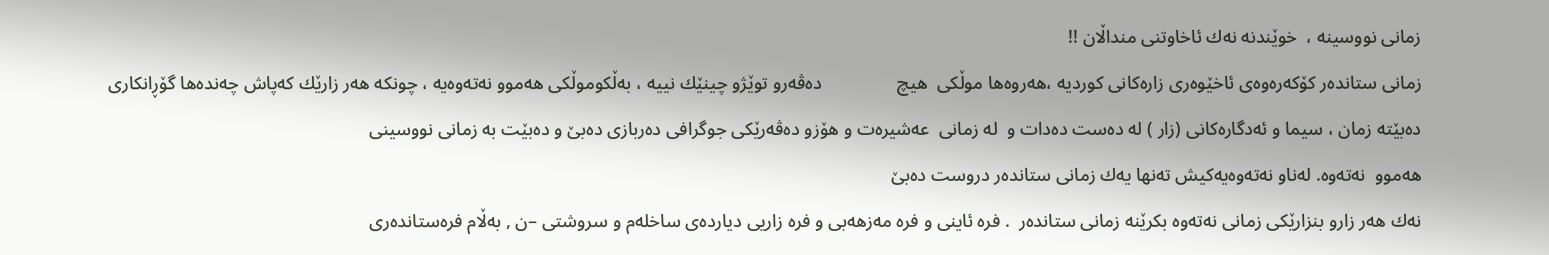زمانی نووسینه‌ ،  خوێندنه‌ نه‌ك ئاخاوتنی منداڵان !!
زمانی ستانده‌ر كۆكه‌ره‌وه‌ی ئاخێوه‌ری زاره‌كانی كوردیه‌ ،هه‌روه‌ها موڵكی  هیچ                ده‌ڤه‌رو توێژو چینێك نییه‌ ، به‌ڵكوموڵكی هه‌موو نه‌ته‌وه‌یه‌ ، چونكه‌ هه‌ر زارێك كه‌پاش چه‌نده‌ها گۆڕانكاری ده‌بێته‌ زمان ، سیما و ئه‌دگاره‌كانی (زار ) له‌ ده‌ست ده‌دات و  له‌ زمانی  عه‌شیره‌ت و هۆزو ده‌ڤه‌رێكی جوگرافی ده‌ربازی ده‌بێ‌ و ده‌بێت به‌ زمانی نووسینی
هه‌موو  نه‌ته‌وه‌. له‌ناو نه‌ته‌وه‌یه‌كیش ته‌نها یه‌ك زمانی ستانده‌ر دروست ده‌بێ‌
نه‌ك هه‌ر زارو بنزارێكی زمانی نه‌ته‌وه‌ بكرێنه‌ زمانی ستانده‌ر  . فره‌ ئاینی و فره‌ مه‌زهه‌بی و فره‌ زاریی دیارده‌ی ساخله‌م و سروشتی –ن , به‌ڵام فره‌ستانده‌ری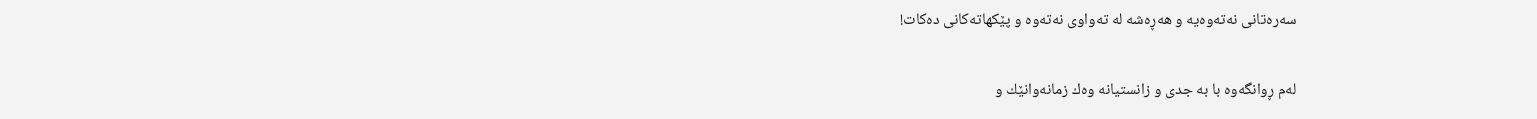سه‌ره‌تانی نه‌ته‌وه‌یه‌ و هه‌ڕه‌شه‌ له‌ ته‌واوی نه‌ته‌وه‌ و پێكهاته‌كانی ده‌كات!

له‌م ڕوانگه‌وه‌ با به‌ جدی و زانستیانه‌ وه‌ك زمانه‌وانێك و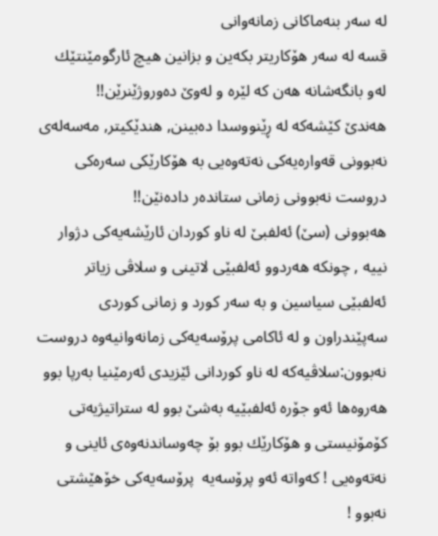له‌ سه‌ر بنه‌ماكانی زمانه‌وانی
قسه‌ له‌ سه‌ر هۆكاریتر بكه‌ین و بزانین هیچ ئارگومێنتێك له‌و بانگه‌شانه‌ هه‌ن كه‌ لێره‌ و له‌وێ ده‌وروژێنرێن!!
هه‌ندێ كێشه‌كه‌ له‌ ڕێنووسدا ده‌بینن, هندێكیتر, مه‌سه‌له‌ی نه‌بوونی قه‌واره‌یه‌كی نه‌ته‌وه‌یی به‌ هۆكارێكی سه‌ره‌كی دروست نه‌بوونی زمانی ستانده‌ر داده‌نێن!!
هه‌بوونی (سێ) ئه‌لفبێ له‌ ناو كوردان ئارێشه‌یه‌كی دژوار نییه‌ , چونكه‌ هه‌ردوو ئه‌لفبێی لاتینی و سلاڤی زیاتر ئه‌لفبێی سیاسین و به‌ سه‌ر كورد و زمانی كوردی سه‌پێندراون و له‌ ئاكامی پرۆسه‌یه‌كی زمانه‌وانیه‌وه‌ دروست نه‌بوون:سلاڤیه‌كه‌ له‌ ناو كوردانی ئێزیدی ئه‌رمێنیا به‌رپا بوو هه‌روه‌ها ئه‌و جۆره‌ ئه‌لفبێیه‌ به‌شێ بوو له‌ ستراتیژیه‌تی كۆمۆنیستی و هۆكارێك بوو بۆ چه‌وساندنه‌وه‌ی ئاینی و نه‌ته‌وه‌یی ! كه‌واته‌ ئه‌و پرۆسه‌یه‌  پرۆسه‌یه‌كی خۆهێشتی نه‌بوو !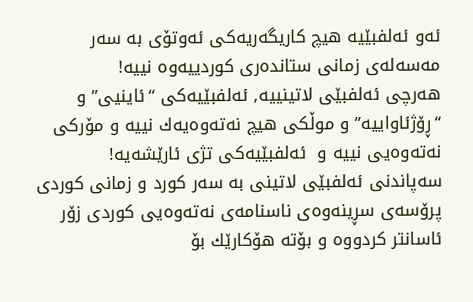ئه‌و ئه‌لفبێیه‌ هیچ كاریگه‌ریه‌كی ئه‌وتۆی به‌ سه‌ر مه‌سه‌له‌ی زمانی ستانده‌ری كوردییه‌وه‌ نییه‌!
هه‌رچی ئه‌لفبێی لاتینییه‌, ئه‌لفبێیه‌كی “ئاینیی” و “ڕۆژئاواییه‌” و موڵكی هیچ نه‌ته‌وه‌یه‌ك نییه‌ و مۆركی نه‌ته‌وه‌یی نییه‌ و  ئه‌لفبێیه‌كی تژی ئارێشه‌یه‌!
سه‌پاندنی ئه‌لفبێی لاتینی به‌ سه‌ر كورد و زمانی كوردی پرۆسه‌ی سڕینه‌وه‌ی ناسنامه‌ی نه‌ته‌وه‌یی كوردی زۆر ئاسانتر كردووه‌ و بۆته‌ هۆكارێك بۆ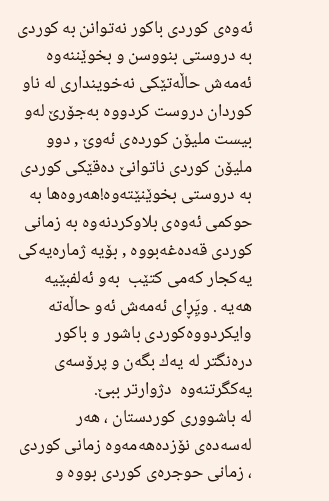ئه‌وه‌ی كوردی باكور نه‌توانن به‌ كوردی به‌ دروستی بنووسن و بخوێننه‌وه‌  ئه‌مه‌ش حاڵه‌تێكی نه‌خوینداری له‌ ناو كوردان دروست كردووه‌ به‌جۆرێ له‌و بیست ملیۆن كورده‌ی ئه‌وێ , دوو ملیۆن كوردی ناتوانێ ده‌قێكی كوردی به‌ دروستی بخوێنێته‌وه‌!هه‌روه‌ها به‌ حوكمی ئه‌وه‌ی بلاوكردنه‌وه‌ به‌ زمانی كوردی قه‌ده‌غه‌بووه‌ , بۆیه‌ ژماره‌یه‌كی یه‌كجار كه‌می كتێب  به‌و ئه‌لفبێیه‌ هه‌یه‌ . ویَِڕای ئه‌مه‌ش ئه‌و حاڵه‌ته‌ وایكردووه‌كوردی باشور و باكور دره‌نگتر له‌ یه‌ك بگه‌ن و پرۆسه‌ی یه‌كگرتنه‌وه‌  دژوارتر ببێ.
له‌ باشووری كوردستان ، هه‌ر له‌سه‌ده‌ی نۆزده‌هه‌مه‌وه‌ زمانی كوردی ، زمانی حوجره‌ی كوردی بووه‌ و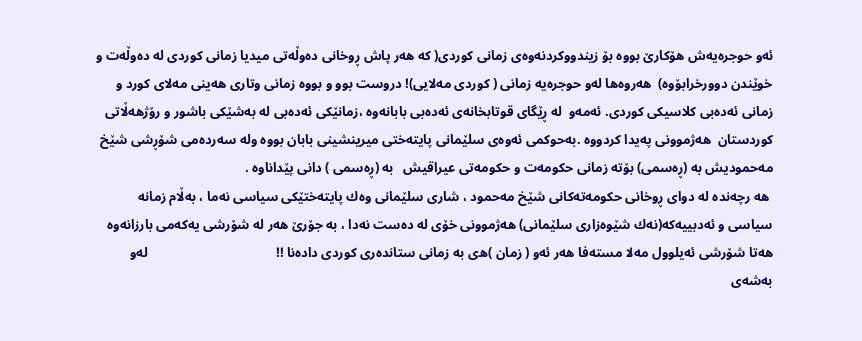ئه‌و حوجره‌یه‌ش هۆكارێ بووه‌ بۆ زیندووكردنه‌وه‌ی زمانی كوردی( كه‌ هه‌ر پاش ڕوخانی ده‌وڵه‌تی میدیا زمانی كوردی له‌ ده‌وڵه‌ت و خوێندن دوورخرابۆوه‌)  هه‌روه‌ها له‌و حوجره‌یه‌ زمانی ( كوردی مه‌لایی)! دروست بوو و بووه‌ زمانی وتاری هه‌ینی مه‌لای كورد و زمانی ئه‌ده‌بی كلاسیكی كوردی. ئه‌مه‌و  له‌ ڕێگای قوتابخانه‌ی ئه‌ده‌بی بابانه‌وه‌ ،زمانێكی ئه‌ده‌بی له‌ به‌شێكی باشور و رۆژهه‌ڵاتی كوردستان  هه‌ژموونی په‌یدا كردووه‌ .به‌حوكمی ئه‌وه‌ی سلێمانی پایته‌ختی میرینشینی بابان بووه‌ وله‌ سه‌رده‌می شۆڕشی شێخ مه‌حمودیش به‌ (ڕه‌سمی) بۆته‌ زمانی حكومه‌ت و حكومه‌تی عیراقیش   به‌ (ڕه‌سمی ) دانی پێداناوه‌ .
 هه‌ رچه‌نده‌ له‌ دوای ڕوخانی حكومه‌ته‌كانی شێخ مه‌حمود ، شاری سلێمانی وه‌ك پایته‌ختێكی سیاسی نه‌ما ، به‌ڵام زمانه‌ سیاسی و ئه‌دبییه‌كه‌(نه‌ك شێوه‌زاری سلێمانی) هه‌ژموونی خۆی له‌ ده‌ست نه‌دا ، به‌ جۆرێ‌ هه‌ر له‌ شۆرشی یه‌كه‌می بارزانه‌وه‌ هه‌تا شۆرشی ئه‌یلوول مه‌لا مسته‌فا هه‌ر ئه‌و ( زمان )ه‌ی به‌ زمانی ستانده‌ری كوردی داده‌نا !!                                      له‌و به‌شه‌ی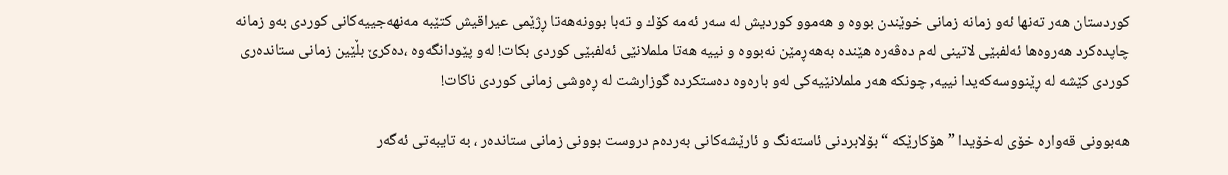كوردستان هه‌ر ته‌نها ئه‌و زمانه‌ زمانی خوێندن بووه‌ و هه‌موو كوردیش له‌ سه‌ر ئه‌مه‌ كۆك و ته‌با بوونه‌هه‌تا ڕژێمی عیراقیش كتێبه‌ مه‌نهه‌جییه‌كانی كوردی به‌و زمانه‌ چاپده‌كرد هه‌روه‌ها ئه‌لفبێی لاتینی له‌م ده‌ڤه‌ره‌ هێنده‌ به‌هه‌ڕمێن نه‌بووه‌ و نییه‌ هه‌تا ململانێی ئه‌لفبێی كوردی بكات! له‌و پێودانگه‌وه‌ ،ده‌كرێ‌ بڵێین زمانی ستانده‌ری كوردی كێشه‌ له‌ ڕێنووسه‌كه‌یدا نییه‌, چونكه‌ هه‌ر ململانێیه‌كی له‌و باره‌وه‌ ده‌ستكرده‌ گوزارشت له‌ ڕه‌وشی زمانی كوردی ناكات!

هه‌بوونی قه‌واره‌ خۆی له‌خۆیدا ” هۆكارێكه‌ “بۆلابردنی ئاسته‌نگ و ئارێشه‌كانی به‌رده‌م دروست بوونی زمانی ستانده‌ر ، به‌ تایبه‌تی ئه‌گه‌ر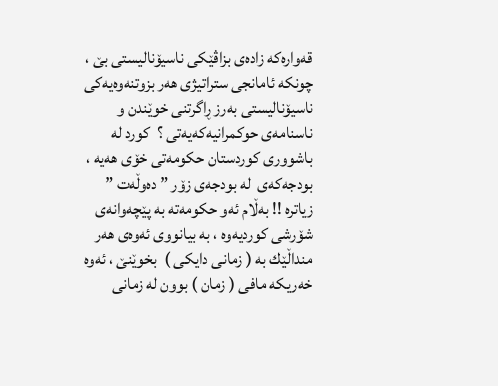قه‌واره‌كه‌ زاده‌ی بزاڤێكی ناسیۆنالیستی بێ‌ ، چونكه‌ ئامانجی ستراتیژی هه‌ر بزوتنه‌وه‌یه‌كی ناسیۆنالیستی به‌رز ڕاگرتنی خوێندن و ناسنامه‌ی حوكمرانیه‌كه‌یه‌تی ؟  كورد له‌ باشووری كوردستان حكومه‌تی خۆی هه‌یه‌ ، بودجه‌كه‌ی  له‌ بودجه‌ی زۆر ” ده‌وڵه‌ت ” زیاتره‌ !! به‌ڵام ئه‌و حكومه‌ته‌ به‌ پێچه‌وانه‌ی شۆرشی كوردیه‌وه‌ ، به‌ بیانووی ئه‌وه‌ی هه‌ر منداڵێك به‌ ( زمانی دایكی )  بخوێنێ‌ ، ئه‌وه‌ خه‌ریكه‌ مافی ( زمان ) بوون له‌ زمانی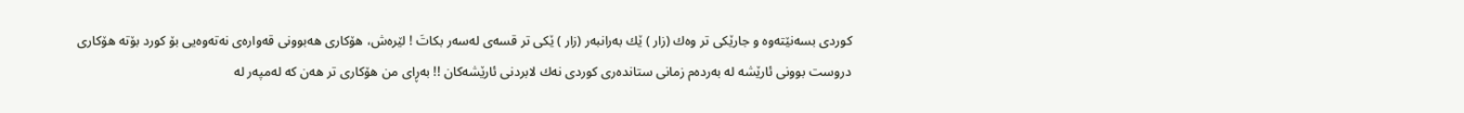كوردی بسه‌نێته‌وه‌ و جارێكی تر وه‌ك (زار ) ێك به‌رانبه‌ر (زار ) ێكی تر قسه‌ی له‌سه‌ر بكاتَ ! لێره‌ش، هۆكاری هه‌بوونی قه‌واره‌ی نه‌ته‌وه‌یی بۆ كورد بۆته‌ هۆكاری دروست بوونی ئارێشه‌ له‌ به‌رده‌م زمانی ستانده‌ری كوردی نه‌ك لابردنی ئارێشه‌كان !! به‌ڕای من هۆكاری تر هه‌ن كه‌ له‌مپه‌ر له‌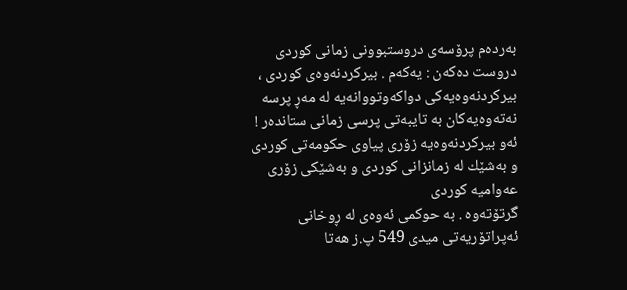به‌رده‌م پرۆسه‌ی دروستبوونی زمانی كوردی دروست ده‌كه‌ن : یه‌كه‌م . بیركردنه‌وه‌ی كوردی ، بیركردنه‌وه‌یه‌كی دواكه‌وتووانه‌یه‌ له‌ مه‌ڕ پرسه‌ نه‌ته‌وه‌یه‌كان به‌ تایبه‌تی پرسی زمانی ستانده‌ر ! ئه‌و بیركردنه‌وه‌یه‌ زۆری پیاوی حكومه‌تی كوردی و به‌شێك له‌ زمانزانی كوردی و به‌شێكی زۆری عه‌وامیه‌ كوردی
گرتۆته‌وه‌ . به‌ حوكمی ئه‌وه‌ی له‌ ڕوخانی ئه‌پراتۆریه‌تی میدی 549 پ.ز هه‌تا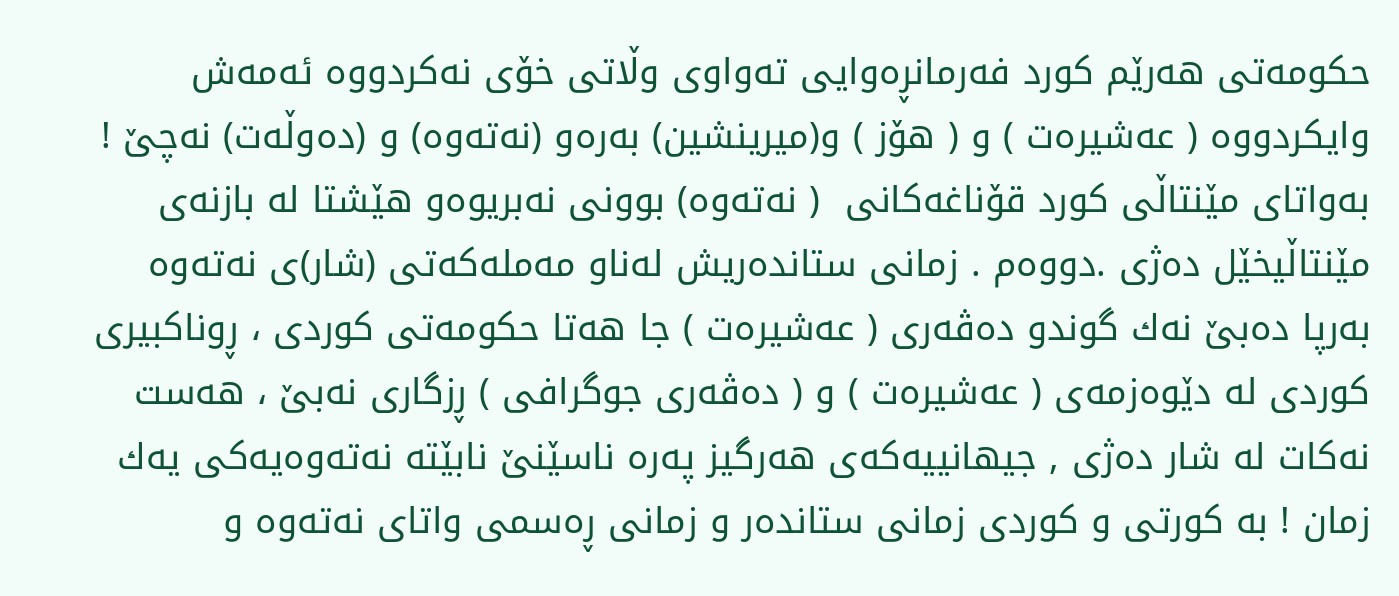حكومه‌تی هه‌رێم كورد فه‌رمانڕه‌وایی ته‌واوی وڵاتی خۆی نه‌كردووه‌ ئه‌مه‌ش وایكردووه‌ ( عه‌شیره‌ت ) و ( هۆز ) و(میرینشین) به‌ره‌و (نه‌ته‌وه‌) و (ده‌وڵه‌ت) نه‌چێ‌ ! به‌واتای مێنتاڵی كورد قۆناغه‌كانی  ( نه‌ته‌وه‌) بوونی نه‌بریوه‌و هێشتا له‌ بازنه‌ی مێنتاڵیخێل ده‌ژی .دووه‌م . زمانی ستانده‌ریش له‌ناو مه‌مله‌كه‌تی (شار)ی نه‌ته‌وه‌ به‌رپا ده‌بێ‌ نه‌ك گوندو ده‌ڤه‌ری ( عه‌شیره‌ت ) جا هه‌تا حكومه‌تی كوردی ، ڕوناكبیری كوردی له‌ دێوه‌زمه‌ی ( عه‌شیره‌ت ) و ( ده‌ڤه‌ری جوگرافی ) ڕزگاری نه‌بێ‌ ، هه‌ست نه‌كات له‌ شار ده‌ژی , جیهانییه‌كه‌ی هه‌رگیز په‌ره‌ ناسێنێ‌ نابێته‌ نه‌ته‌وه‌یه‌كی یه‌ك زمان ! به‌ كورتی و كوردی زمانی ستانده‌ر و زمانی ڕه‌سمی واتای نه‌ته‌وه‌ و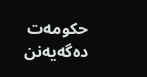حكومه‌ت ده‌گه‌یه‌نن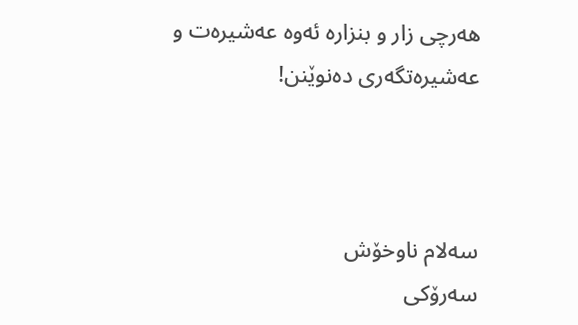هه‌رچی زار و بنزاره‌ ئه‌وه‌ عه‌شیره‌ت و عه‌شیره‌تگه‌ری ده‌نوێنن!



سه‌لام ناوخۆش
سه‌رۆكی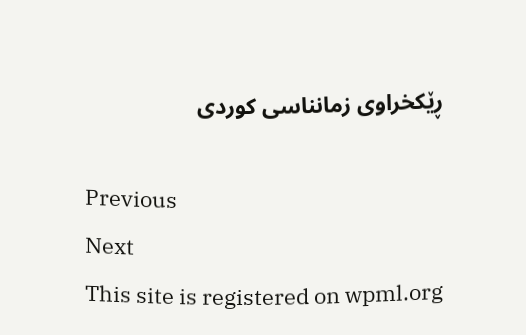ڕێكخراوی زمانناسی كوردی

Previous
Next
This site is registered on wpml.org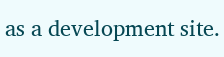as a development site.